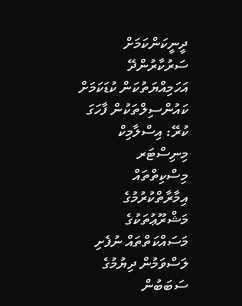ދީނީކަންކަމަށް ސަރުކާރުންދޭ އަހަމިއްޔަތުކަން ކުޑަކަމަށް ކައުންސިލްތަކުން ފާހަގަ ކުރޭ: އިސްލާމިކް މިނިސްޓަރ
މިސްކިތްތައް އިމާރާތްކުރުމުގެ މަޝްރޫޢުތަކުގެ މަސައްކަތްތައް ނުފެށި ލަސްވަމުން ދިޔުމުގެ ސަބަބުން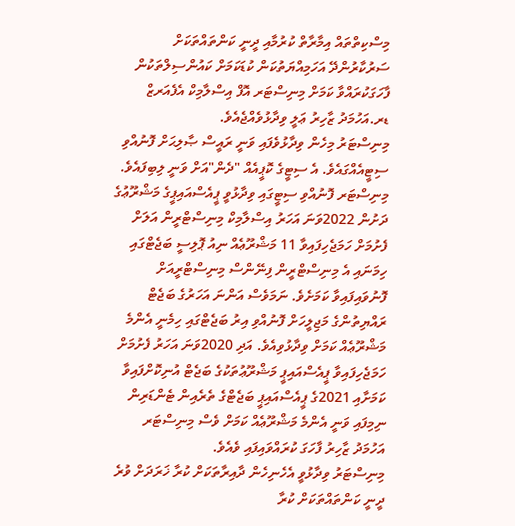މިސްކިތްތައް އިމާރާތް ކުރުމާއި ދީނީ ކަންތައްތަކަށް ސަރުކާރުންދޭ އަހަމިއްޔަތުކަން ކުޑަކަމަށް ކައުންސިލްތަކުން ފާހަގަކުރައްވާ ކަމަށް މިނިސްޓަރ އޮފް އިސްލާމިކް އެފެއަރޒް ޑރ.އަހުމަދު ޒާހިރު ޢަލީ ވިދާޅުވެއްޖެއެވެ.
މިނިސްޓަރު މިހެން ވިދާޅުވެފައި ވަނީ ރައީސް ޞާލިޙަށް ފޮނުއްވި ސިޓީއެއްގައެވެ. އެ ސިޓީގެ ކޮޕީއެއް "ދެން"އަށް ވަނީ ލިބިފައެވެ.
މިނިސްޓަރ ފޮނުއްވި ސިޓީގައި ވިދާޅުވީ ޕީއެސްއައިޕީގެ މަޝްރޫޢުގެ ދަށުން 2022ވަނަ އަހަރު އިސްލާމިކް މިނިސްޓްރީން އަލަށް ފެށުމަށް ހަމަޖެހިފައިވާ 11 މަޝްރޫޢެއް ނިއު ޕޮލިސީ ބަޖެޓްގައި ހިމަނައި އެ މިނިސްޓްރީން ފިނޭންސް މިނިސްޓްރީއަށް ފޮނުވައިފައިވާ ކަމަށެވެ. ނަމަވެސް އަންނަ އަހަރުގެ ބަޖެޓް ރައްޔިތުންގެ މަޖިލީހަށް ފޮނުއްވި އިރު ބަޖެޓްގައި ހިމެނީ އެންމެ މަޝްރޫޢެއް ކަމަށް ވިދާޅުވިއެވެ. އަދި 2020ވަނަ އަހަރު ފެށުމަށް ހަމަޖެހިފައިވާ ޕީއެސްއައިޕީ މަޝްރޫޢުތަކުގެ ބަޖެޓް އުނިކޮށްފައިވާ ކަމަށާއި 2021ގެ ޕީއެސްއައިޕީ ބަޖެޓްގެ ތެރެއިން ޓެންޑަރިން ނިމިފައި ވަނީ އެންމެ މަޝްރޫޢެއް ކަމަށް ވެސް މިނިސްޓަރ އަހުމަދު ޒާހިރު ފާހަގަ ކުރައްވައިފައި ވެއެވެ.
މިނިސްޓަރު ވިދާޅުވީ އެހެނިހެން ދާއިރާތަކަށް ކުރާ ޚަރަދަށް ވުރެ ދީނީ ކަންތައްތަކަށް ކުރާ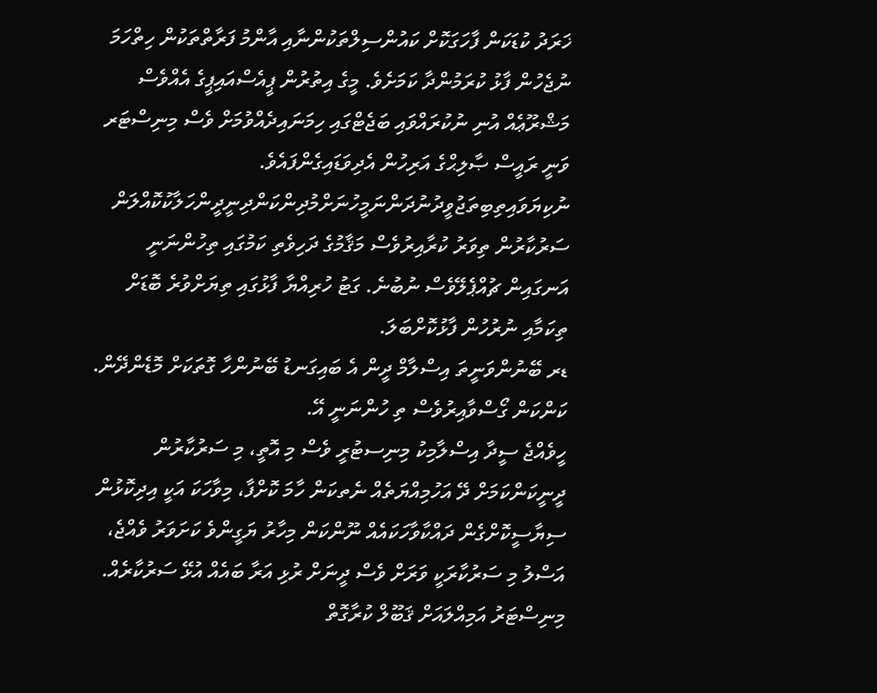ޚަރަދު ކުޑަކަން ފާހަގަކޮށް ކައުންސިލްތަކުންނާއި އާންމު ފަރާތްތަކުން ހިތްހަމަ ނުޖެހުން ފާޅު ކުރަމުންދާ ކަމަށެވެ. މީގެ އިތުރުން ޕީއެސްއައިޕީގެ އެއްވެސް މަޝްރޫޢެއް އުނި ނުކުރައްވައި ބަޖެޓްގައި ހިމަނައިދެއްވުމަށް ވެސް މިނިސްޓަރ ވަނީ ރައީސް ޞާލިޙްގެ އަރިހުން އެދިވަޑައިގެންފައެވެ.
ނުކިޔަވައިތިބިތަޖުވީދުނުދަންނަމީހުނަށްމުދިންކަންދިނީދީންހަލާކުކޮއްލަން
ސަރުކާރުން ތިވަރު ކުރާއިރުވެސް މަޤާމުގެ ދަހިވެތި ކަމުގައި ތިހުންނަނީ އަނގައިން ޗުއްޕެލޭވެސް ނުބުނެ. ގަޓު ހުރިއްޔާ ފާޅުގައި ތިޔަށްވުރެ ބޮޑަށް ތިކަމާއި ނުރުހުން ފާޅުކޮށްބަލަ.
ޑރ ބޭނުންވަނީތަ އިސްލާމް ދީން އެ ބައިގަނޑު ބޭނުންހާ ގޮތަކަށް މޮޑެންދޭން.
ކަންކަން ގޯސްވާއިރުވެސް ތި ހުންނަނީ އޭ.
ހީވެއްޖެ ސީދާ އިސްލާމިކު މިނިސޓުރީ ވެސް މި އޮތީ، މި ސަރުކާރުން ދީނީކަންކަމަށް ދޭ އަހުމިއްޔަތެއް ނެތކަން ހާމަ ކޮށްފާ، މިވާހަކަ އަކީ އިދިކޮޅުން ސިޔާސީކޮށްގެން ދައްކާވާހަކައެއް ނޫންކަން މިހާރު ޔަގީންވެ ކަށަވަރު ވެއްޖެ، އަސްލު މި ސަރުކާރަކީ ވަރަށް ވެސް ދީނަށް ރުޅި އަރާ ބައެއް އުޅޭ ސަރުކާރެއް.
މިނިސްޓަރު އަމިއްލައަށް ޤަބޫލް ކުރާގޮތް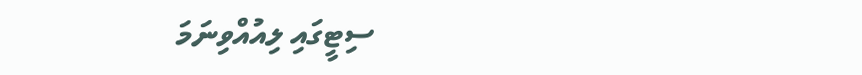ސިޓީގައި ލިއުއްވިނަމަ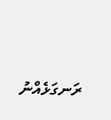ރަނގަޅެއްނު